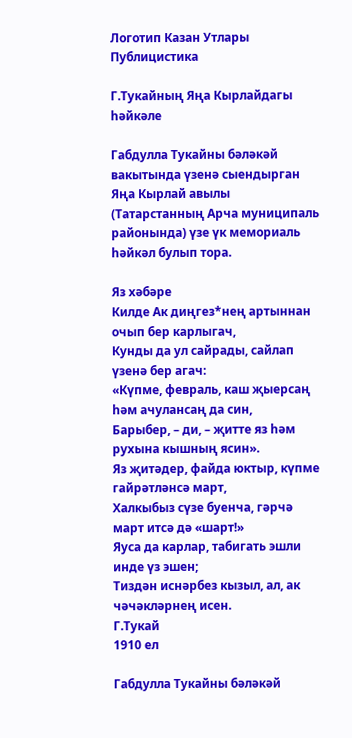Логотип Казан Утлары
Публицистика

Г.Тукайның Яңа Кырлайдагы һәйкәле

Габдулла Тукайны бәләкәй вакытында үзенә сыендырган Яңа Кырлай авылы (Татарстанның Арча муниципаль районында) үзе үк мемориаль һәйкәл булып тора.

Яз хәбәре
Килде Ак диңгез*нең артыннан очып бер карлыгач,
Кунды да ул сайрады, сайлап үзенә бер агач:
«Күпме, февраль, каш җыерсаң һәм ачулансаң да син,
Барыбер, – ди, – җитте яз һәм рухына кышның ясин».
Яз җитәдер, файда юктыр, күпме гайрәтләнсә март,
Халкыбыз сүзе буенча, гәрчә март итсә дә «шарт!»
Яуса да карлар, табигать эшли инде үз эшен;
Тиздән иснәрбез кызыл, ал, ак чәчәкләрнең исен.
Г.Тукай
1910 ел

Габдулла Тукайны бәләкәй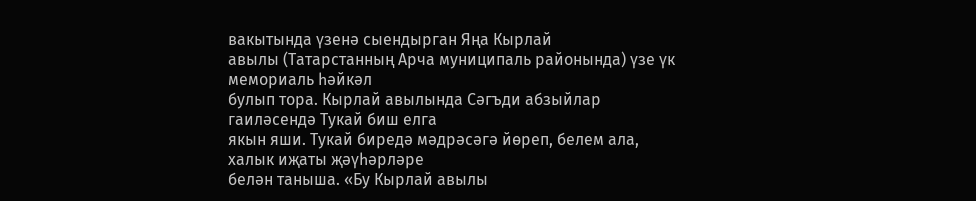вакытында үзенә сыендырган Яңа Кырлай
авылы (Татарстанның Арча муниципаль районында) үзе үк мемориаль һәйкәл
булып тора. Кырлай авылында Сәгъди абзыйлар гаиләсендә Тукай биш елга
якын яши. Тукай биредә мәдрәсәгә йөреп, белем ала, халык иҗаты җәүһәрләре
белән таныша. «Бу Кырлай авылы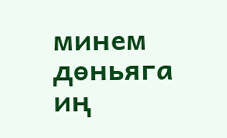минем дөньяга иң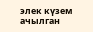элек күзем ачылган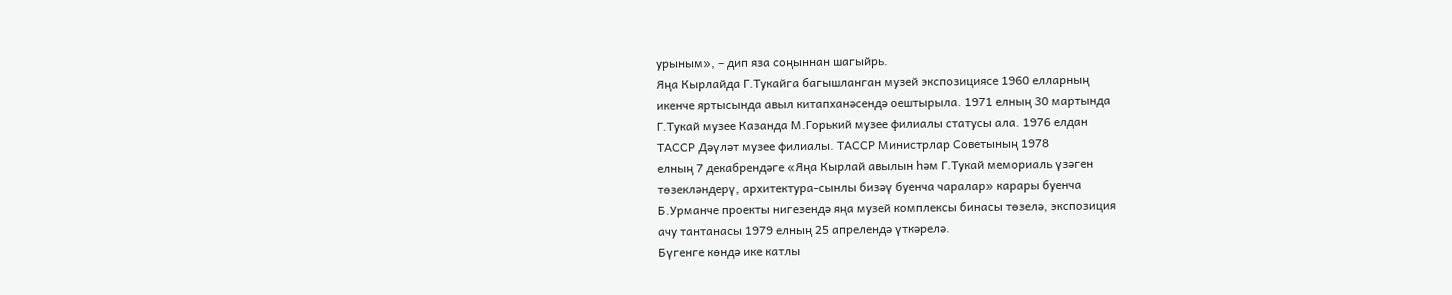урыным», – дип яза соңыннан шагыйрь.
Яңа Кырлайда Г.Тукайга багышланган музей экспозициясе 1960 елларның
икенче яртысында авыл китапханәсендә оештырыла. 1971 елның 30 мартында
Г.Тукай музее Казанда М.Горький музее филиалы статусы ала. 1976 елдан
ТАССР Дәүләт музее филиалы. ТАССР Министрлар Советының 1978
елның 7 декабрендәге «Яңа Кырлай авылын һәм Г.Тукай мемориаль үзәген
төзекләндерү, архитектура-сынлы бизәү буенча чаралар» карары буенча
Б.Урманче проекты нигезендә яңа музей комплексы бинасы төзелә, экспозиция
ачу тантанасы 1979 елның 25 апрелендә үткәрелә.
Бүгенге көндә ике катлы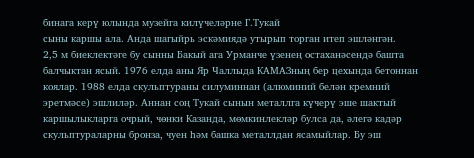бинага керү юлында музейга килүчеләрне Г.Тукай
сыны каршы ала. Анда шагыйрь эскәмиядә утырып торган итеп эшләнгән.
2,5 м биеклектәге бу сынны Бакый ага Урманче үзенең остаханәсендә башта
балчыктан ясый. 1976 елда аны Яр Чаллыда КАМАЗның бер цехында бетоннан
коялар. 1988 елда скульптураны силуминнан (алюминий белән кремний
эретмәсе) эшлиләр. Аннан соң Тукай сынын металлга күчерү эше шактый
каршылыкларга очрый, чөнки Казанда, мөмкинлекләр булса да, әлегә кадәр
скульптураларны бронза, чуен һәм башка металлдан ясамыйлар. Бу эш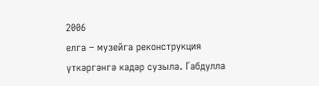2006
елга – музейга реконструкция үткәргәнгә кадәр сузыла. Габдулла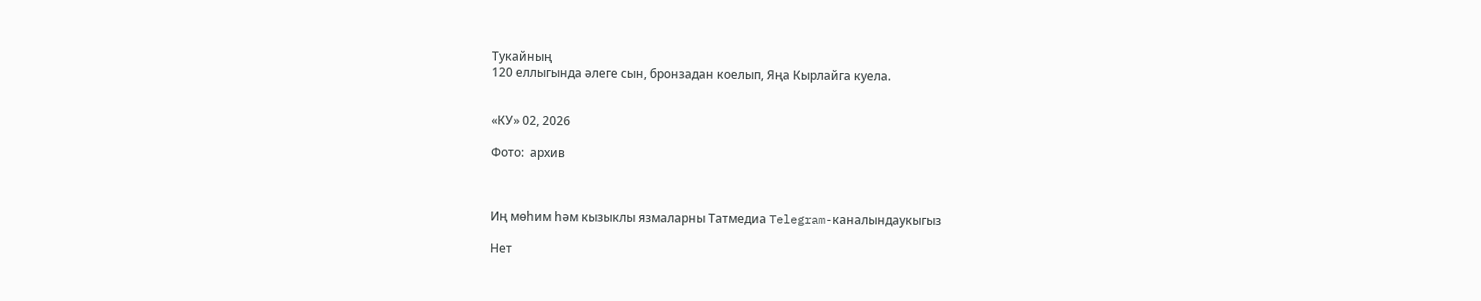Тукайның
120 еллыгында әлеге сын, бронзадан коелып, Яңа Кырлайга куела.


«КУ» 02, 2026

Фото:  архив



Иң мөһим һәм кызыклы язмаларны Татмедиа Telegram-каналындаукыгыз

Нет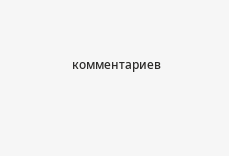комментариев